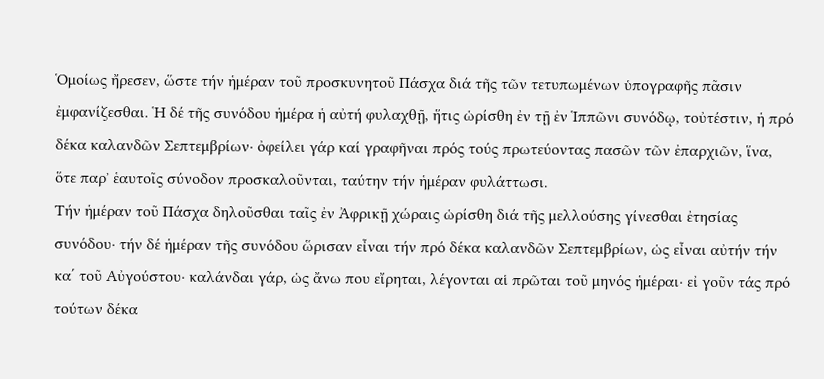Ὁμοίως ἤρεσεν, ὥστε τήν ἡμέραν τοῦ προσκυνητοῦ Πάσχα διά τῆς τῶν τετυπωμένων ὑπογραφῆς πᾶσιν ἐμφανίζεσθαι. Ἡ δέ τῆς συνόδου ἡμέρα ἡ αὐτή φυλαχθῇ, ἥτις ὡρίσθη ἐν τῇ ἐν Ἱππῶνι συνόδῳ, τοὐτέστιν, ἡ πρό δέκα καλανδῶν Σεπτεμβρίων· ὀφείλει γάρ καί γραφῆναι πρός τούς πρωτεύοντας πασῶν τῶν ἐπαρχιῶν, ἵνα, ὅτε παρ᾽ ἑαυτοῖς σύνοδον προσκαλοῦνται, ταύτην τήν ἡμέραν φυλάττωσι.
Τήν ἡμέραν τοῦ Πάσχα δηλοῦσθαι ταῖς ἐν Ἀφρικῇ χώραις ὡρίσθη διά τῆς μελλούσης γίνεσθαι ἐτησίας συνόδου∙ τήν δέ ἡμέραν τῆς συνόδου ὥρισαν εἶναι τήν πρό δέκα καλανδῶν Σεπτεμβρίων, ὡς εἶναι αὐτήν τήν κα΄ τοῦ Αὐγούστου∙ καλάνδαι γάρ, ὡς ἄνω που εἴρηται, λέγονται αἱ πρῶται τοῦ μηνός ἡμέραι∙ εἰ γοῦν τάς πρό τούτων δέκα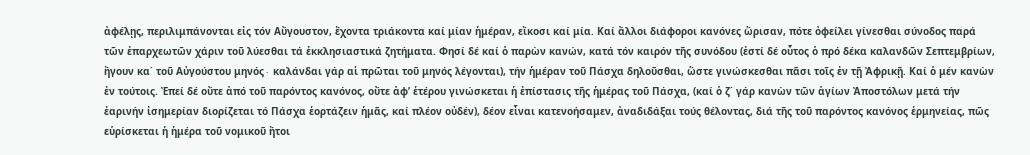ἀφέλῃς, περιλιμπάνονται εἰς τόν Αὔγουστον, ἔχοντα τριάκοντα καί μίαν ἡμέραν, εἴκοσι καί μία. Καί ἄλλοι διάφοροι κανόνες ὥρισαν, πότε ὀφείλει γίνεσθαι σύνοδος παρά τῶν ἐπαρχεωτῶν χάριν τοῦ λύεσθαι τά ἐκκλησιαστικά ζητήματα. Φησί δέ καί ὁ παρὼν κανών, κατά τόν καιρόν τῆς συνόδου (ἐστί δέ οὗτος ὁ πρό δέκα καλανδῶν Σεπτεμβρίων, ἤγουν κα΄ τοῦ Αὐγούστου μηνός∙ καλάνδαι γάρ αἱ πρῶται τοῦ μηνός λέγονται), τήν ἡμέραν τοῦ Πάσχα δηλοῦσθαι, ὥστε γινώσκεσθαι πᾶσι τοῖς ἐν τῇ Ἀφρικῇ. Καί ὁ μέν κανὼν ἐν τούτοις. Ἐπεί δέ οὔτε ἀπό τοῦ παρόντος κανόνος, οὔτε ἀφ’ ἑτέρου γινώσκεται ἡ ἐπίστασις τῆς ἡμέρας τοῦ Πάσχα, (καί ὁ ζ΄ γάρ κανὼν τῶν ἁγίων Ἀποστόλων μετά τήν ἐαρινήν ἰσημερίαν διορίζεται τό Πάσχα ἑορτάζειν ἡμᾶς, καί πλέον οὐδέν), δέον εἶναι κατενοήσαμεν, ἀναδιδάξαι τούς θέλοντας, διά τῆς τοῦ παρόντος κανόνος ἑρμηνείας, πῶς εὑρίσκεται ἡ ἡμέρα τοῦ νομικοῦ ἤτοι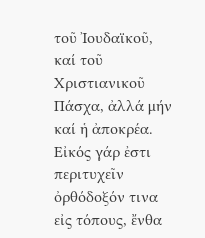τοῦ Ἰουδαϊκοῦ, καί τοῦ Χριστιανικοῦ Πάσχα, ἀλλά μήν καί ἡ ἀποκρέα. Εἰκός γάρ ἐστι περιτυχεῖν ὀρθόδοξόν τινα εἰς τόπους, ἔνθα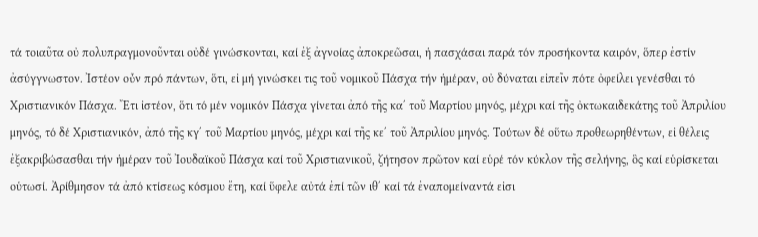τά τοιαῦτα οὐ πολυπραγμονοῦνται οὐδέ γινώσκονται, καί ἐξ ἀγνοίας ἀποκρεῶσαι, ἡ πασχάσαι παρά τόν προσήκοντα καιρόν, ὅπερ ἐστίν ἀσύγγνωστον. Ἰστέον οὖν πρό πάντων, ὅτι, εἰ μή γινώσκει τις τοῦ νομικοῦ Πάσχα τήν ἡμέραν, οὐ δύναται εἰπεῖν πότε ὀφείλει γενέσθαι τό Χριστιανικόν Πάσχα. Ἔτι ἰστέον, ὅτι τό μέν νομικόν Πάσχα γίνεται ἀπό τῆς κα΄ τοῦ Μαρτίου μηνός, μέχρι καί τῆς ὀκτωκαιδεκάτης τοῦ Ἀπριλίου μηνός, τό δέ Χριστιανικόν, ἀπό τῆς κγ΄ τοῦ Μαρτίου μηνός, μέχρι καί τῆς κε΄ τοῦ Ἀπριλίου μηνός. Τούτων δέ οὕτω προθεωρηθέντων, εἰ θέλεις ἐξακριβώσασθαι τήν ἡμέραν τοῦ Ἰουδαϊκοῦ Πάσχα καί τοῦ Χριστιανικοῦ, ζήτησον πρῶτον καί εὑρέ τόν κύκλον τῆς σελήνης, ὃς καί εὑρίσκεται οὑτωσί. Ἀρίθμησον τά ἀπό κτίσεως κόσμου ἔτη, καί ὕφελε αὐτά ἐπί τῶν ιθ΄ καί τά ἐναπομείναντά εἰσι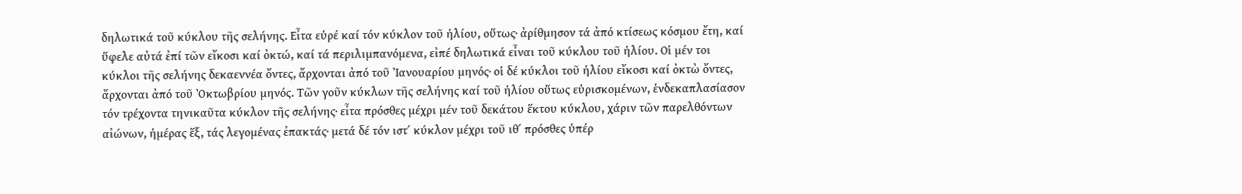δηλωτικά τοῦ κύκλου τῆς σελήνης. Εἶτα εὑρέ καί τόν κύκλον τοῦ ἡλίου, οὕτως∙ ἀρίθμησον τά ἀπό κτίσεως κόσμου ἔτη, καί ὕφελε αὐτά ἐπί τῶν εἴκοσι καί ὀκτώ, καί τά περιλιμπανόμενα, εἰπέ δηλωτικά εἶναι τοῦ κύκλου τοῦ ἡλίου. Οἱ μέν τοι κύκλοι τῆς σελήνης δεκαεννέα ὄντες, ἄρχονται ἀπό τοῦ Ἰανουαρίου μηνός∙ οἱ δέ κύκλοι τοῦ ἡλίου εἴκοσι καί ὀκτὼ ὄντες, ἄρχονται ἀπό τοῦ Ὀκτωβρίου μηνός. Τῶν γοῦν κύκλων τῆς σελήνης καί τοῦ ἡλίου οὕτως εὑρισκομένων, ἑνδεκαπλασίασον τόν τρέχοντα τηνικαῦτα κύκλον τῆς σελήνης∙ εἶτα πρόσθες μέχρι μέν τοῦ δεκάτου ἕκτου κύκλου, χάριν τῶν παρελθόντων αἰώνων, ἡμέρας ἕξ, τάς λεγομένας ἐπακτάς∙ μετά δέ τόν ιστ΄ κύκλον μέχρι τοῦ ιθ΄ πρόσθες ὑπέρ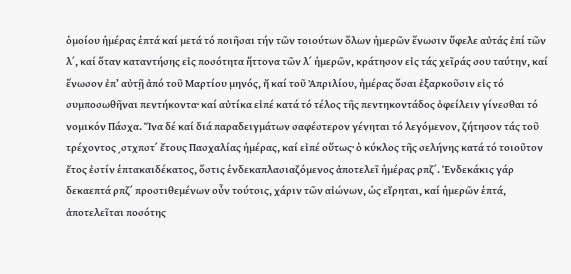ὁμοίου ἡμέρας ἑπτά καί μετά τό ποιῆσαι τήν τῶν τοιούτων ὅλων ἡμερῶν ἕνωσιν ὕφελε αὐτάς ἐπί τῶν λ΄, καί ὅταν καταντήσης εἰς ποσότητα ἥττονα τῶν λ΄ ἡμερῶν, κράτησον εἰς τάς χεῖράς σου ταύτην, καί ἕνωσον ἐπ’ αὐτῇ ἀπό τοῦ Μαρτίου μηνός, ἤ καί τοῦ Ἀπριλίου, ἡμέρας ὅσαι ἐξαρκοῦσιν εἰς τό συμποσωθῆναι πεντήκοντα∙ καί αὐτίκα εἰπέ κατά τό τέλος τῆς πεντηκοντάδος ὀφείλειν γίνεσθαι τό νομικόν Πάσχα. Ἵνα δέ καί διά παραδειγμάτων σαφέστερον γένηται τό λεγόμενον, ζήτησον τάς τοῦ τρέχοντος ͵στχπστ΄ ἔτους Πασχαλίας ἡμέρας, καί εἰπέ οὕτως∙ ὁ κύκλος τῆς σελήνης κατά τό τοιοῦτον ἔτος ἐστίν ἑπτακαιδέκατος, ὅστις ἑνδεκαπλασιαζόμενος ἀποτελεῖ ἡμέρας ρπζ΄. Ἑνδεκάκις γάρ δεκαεπτά ρπζ΄ προστιθεμένων οὖν τούτοις, χάριν τῶν αἰώνων, ὡς εἴρηται, καί ἡμερῶν ἑπτά, ἀποτελεῖται ποσότης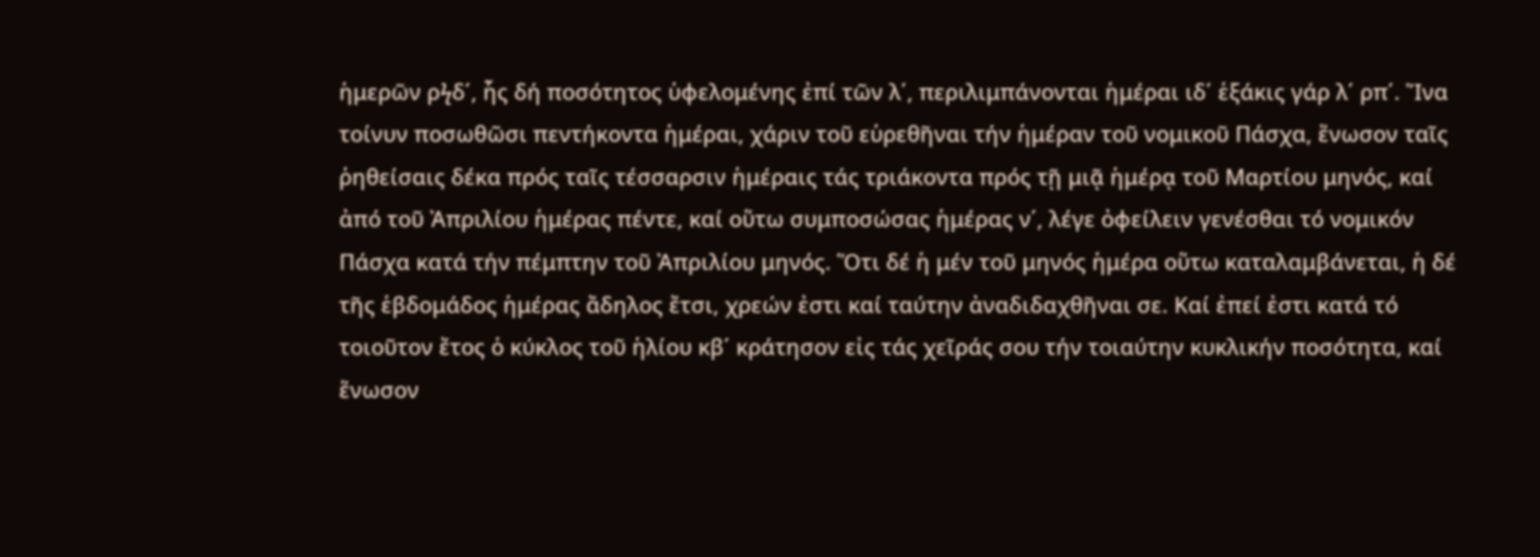ἡμερῶν ρϟδ΄, ἧς δή ποσότητος ὑφελομένης ἐπί τῶν λ΄, περιλιμπάνονται ἡμέραι ιδ΄ ἑξάκις γάρ λ΄ ρπ΄. Ἵνα τοίνυν ποσωθῶσι πεντήκοντα ἡμέραι, χάριν τοῦ εὑρεθῆναι τήν ἡμέραν τοῦ νομικοῦ Πάσχα, ἕνωσον ταῖς ῥηθείσαις δέκα πρός ταῖς τέσσαρσιν ἡμέραις τάς τριάκοντα πρός τῇ μιᾷ ἡμέρᾳ τοῦ Μαρτίου μηνός, καί ἀπό τοῦ Ἀπριλίου ἡμέρας πέντε, καί οὕτω συμποσώσας ἡμέρας ν΄, λέγε ὀφείλειν γενέσθαι τό νομικόν Πάσχα κατά τήν πέμπτην τοῦ Ἀπριλίου μηνός. Ὅτι δέ ἡ μέν τοῦ μηνός ἡμέρα οὕτω καταλαμβάνεται, ἡ δέ τῆς ἑβδομάδος ἡμέρας ἄδηλος ἔτσι, χρεών ἐστι καί ταύτην ἀναδιδαχθῆναι σε. Καί ἐπεί ἐστι κατά τό τοιοῦτον ἔτος ὁ κύκλος τοῦ ἡλίου κβ΄ κράτησον εἰς τάς χεῖράς σου τήν τοιαύτην κυκλικήν ποσότητα, καί ἕνωσον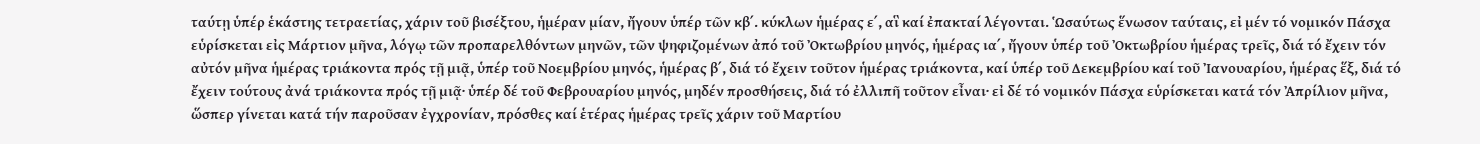ταύτῃ ὑπέρ ἑκάστης τετραετίας, χάριν τοῦ βισέξτου, ἡμέραν μίαν, ἤγουν ὑπέρ τῶν κβ΄. κύκλων ἡμέρας ε΄, αἳ καί ἐπακταί λέγονται. Ὡσαύτως ἕνωσον ταύταις, εἰ μέν τό νομικόν Πάσχα εὑρίσκεται εἰς Μάρτιον μῆνα, λόγῳ τῶν προπαρελθόντων μηνῶν, τῶν ψηφιζομένων ἀπό τοῦ Ὀκτωβρίου μηνός, ἡμέρας ια΄, ἤγουν ὑπέρ τοῦ Ὀκτωβρίου ἡμέρας τρεῖς, διά τό ἔχειν τόν αὐτόν μῆνα ἡμέρας τριάκοντα πρός τῇ μιᾷ, ὑπέρ τοῦ Νοεμβρίου μηνός, ἡμέρας β΄, διά τό ἔχειν τοῦτον ἡμέρας τριάκοντα, καί ὑπέρ τοῦ Δεκεμβρίου καί τοῦ Ἰανουαρίου, ἡμέρας ἕξ, διά τό ἔχειν τούτους ἀνά τριάκοντα πρός τῇ μιᾷ∙ ὑπέρ δέ τοῦ Φεβρουαρίου μηνός, μηδέν προσθήσεις, διά τό ἐλλιπῆ τοῦτον εἶναι∙ εἰ δέ τό νομικόν Πάσχα εὑρίσκεται κατά τόν Ἀπρίλιον μῆνα, ὥσπερ γίνεται κατά τήν παροῦσαν ἐγχρονίαν, πρόσθες καί ἑτέρας ἡμέρας τρεῖς χάριν τοῦ Μαρτίου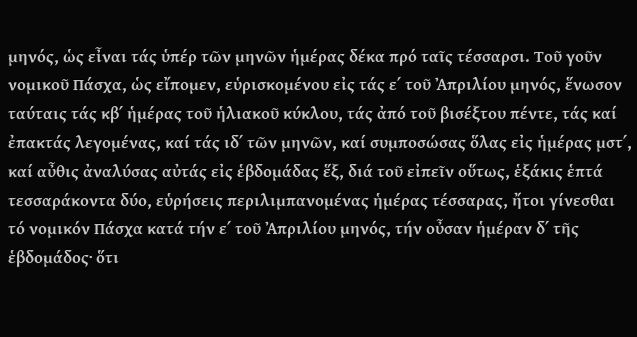μηνός, ὡς εἶναι τάς ὑπέρ τῶν μηνῶν ἡμέρας δέκα πρό ταῖς τέσσαρσι. Τοῦ γοῦν νομικοῦ Πάσχα, ὡς εἴπομεν, εὑρισκομένου εἰς τάς ε΄ τοῦ Ἀπριλίου μηνός, ἕνωσον ταύταις τάς κβ΄ ἡμέρας τοῦ ἡλιακοῦ κύκλου, τάς ἀπό τοῦ βισέξτου πέντε, τάς καί ἐπακτάς λεγομένας, καί τάς ιδ΄ τῶν μηνῶν, καί συμποσώσας ὅλας εἰς ἡμέρας μστ΄, καί αὖθις ἀναλύσας αὐτάς εἰς ἑβδομάδας ἕξ, διά τοῦ εἰπεῖν οὕτως, ἑξάκις ἑπτά τεσσαράκοντα δύο, εὑρήσεις περιλιμπανομένας ἡμέρας τέσσαρας, ἤτοι γίνεσθαι τό νομικόν Πάσχα κατά τήν ε΄ τοῦ Ἀπριλίου μηνός, τήν οὖσαν ἡμέραν δ΄ τῆς ἑβδομάδος∙ ὅτι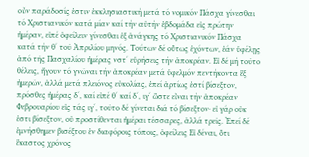οὖν παράδοσίς ἐστιν ἐκκλησιαστική μετά τό νομικόν Πάσχα γίνεσθαι τό Χριστιανικόν κατά μίαν καί τήν αὐτήν ἑβδομάδα εἰς πρώτην ἡμέραν, εἰπέ ὀφείλειν γίνεσθαι ἐξ ἀνάγκης τό Χριστιανικόν Πάσχα κατά τήν θ΄ τοῦ Ἀπριλίου μηνός. Τούτων δέ οὕτως ἐχόντων, ἐάν ὑφέλῃς ἀπό τῆς Πασχαλίου ἡμέρας νστ΄ εὑρήσεις τήν ἀποκρέαν. Εἰ δέ μή τοῦτο θέλεις, ἤγουν τό γνῶναι τήν ἀποκρέαν μετά ὑφελμόν πεντήκοντα ἓξ ἡμερῶν, ἀλλά μετά πλειόνος εὐκολίας, ἐπεί ἀρτίως ἐστί βίσεξτον, πρόσθες ἡμέρας δ΄, καί εἰπέ θ΄ καί δ΄, ιγ΄ ὥστε εἶναι τήν ἀποκρέαν Φεβρουαρίου εἰς τάς ιγ΄, τοῦτο δέ γίνεται διά τό βίσεξτον∙ εἰ γάρ οὐκ ἐστι βίσεξτον, οὐ προστίθενται ἡμέραι τέσσαρες, ἀλλά τρεῖς. Ἐπεί δέ ἐμνήσθημεν βισέξτου ἐν διαφόροις τόποις, ὀφείλεις Εἰ δέναι, ὅτι ἕκαστος χρόνος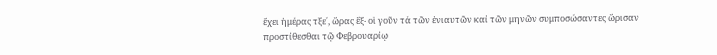ἔχει ἡμέρας τξε΄, ὥρας ἕξ∙ οἱ γοῦν τά τῶν ἐνιαυτῶν καί τῶν μηνῶν συμποσώσαντες ὥρισαν προστίθεσθαι τῷ Φεβρουαρίῳ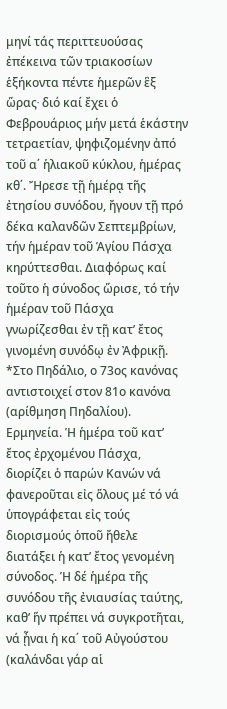μηνί τάς περιττευούσας ἐπέκεινα τῶν τριακοσίων ἑξήκοντα πέντε ἡμερῶν ἓξ ὥρας∙ διό καί ἔχει ὁ Φεβρουάριος μήν μετά ἑκάστην τετραετίαν, ψηφιζομένην ἀπό τοῦ α΄ ἡλιακοῦ κύκλου, ἡμέρας κθ΄. Ἤρεσε τῇ ἡμέρᾳ τῆς ἐτησίου συνόδου, ἤγουν τῇ πρό δέκα καλανδῶν Σεπτεμβρίων, τήν ἡμέραν τοῦ Ἁγίου Πάσχα κηρύττεσθαι. Διαφόρως καί τοῦτο ἡ σύνοδος ὥρισε, τό τήν ἡμέραν τοῦ Πάσχα γνωρίζεσθαι ἐν τῇ κατ’ ἔτος γινομένη συνόδῳ ἐν Ἀφρικῇ. *Στο Πηδάλιο, ο 73ος κανόνας αντιστοιχεί στον 81ο κανόνα (αρίθμηση Πηδαλίου). Ερμηνεία. Ἡ ἡμέρα τοῦ κατ’ ἔτος ἐρχομένου Πάσχα, διορίζει ὁ παρών Κανών νά φανεροῦται εἰς ὅλους μέ τό νά ὑπογράφεται εἰς τούς διορισμούς ὁποῦ ἤθελε διατάξει ἡ κατ’ ἔτος γενομένη σύνοδος. Ἡ δέ ἡμέρα τῆς συνόδου τῆς ἐνιαυσίας ταύτης, καθ’ ἥν πρέπει νά συγκροτῆται, νά ᾖναι ἡ κα΄ τοῦ Αὐγούστου (καλάνδαι γάρ αἱ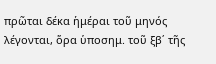πρῶται δέκα ἡμέραι τοῦ μηνός λέγονται, ὅρα ὑποσημ. τοῦ ξβ΄ τῆς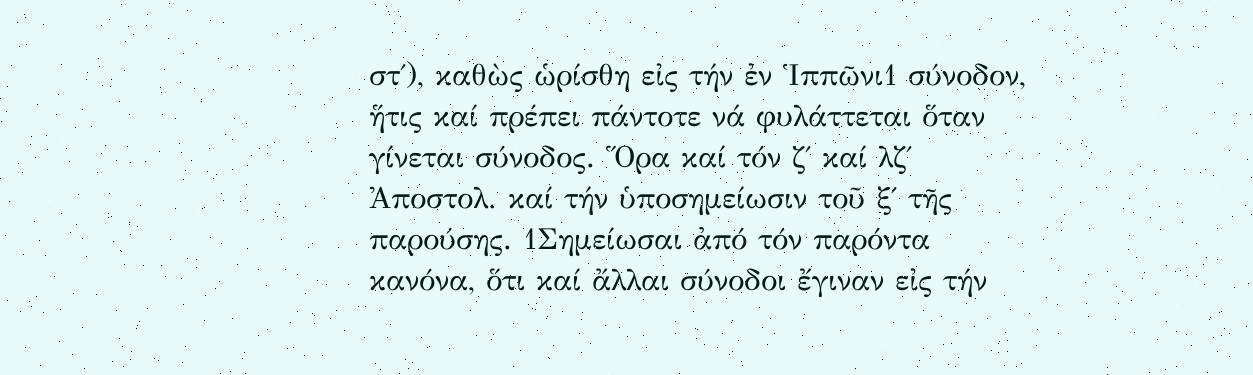στ΄), καθὼς ὡρίσθη εἰς τήν ἐν Ἱππῶνι1 σύνοδον, ἥτις καί πρέπει πάντοτε νά φυλάττεται ὅταν γίνεται σύνοδος. Ὅρα καί τόν ζ΄ καί λζ΄ Ἀποστολ. καί τήν ὑποσημείωσιν τοῦ ξ΄ τῆς παρούσης. 1Σημείωσαι ἀπό τόν παρόντα κανόνα, ὅτι καί ἄλλαι σύνοδοι ἔγιναν εἰς τήν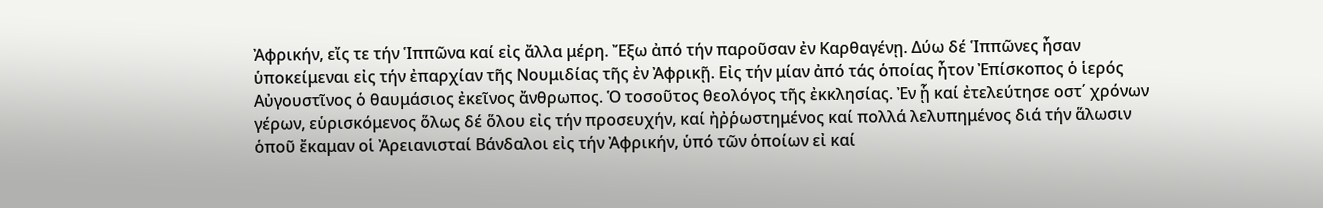Ἀφρικήν, εἴς τε τήν Ἱππῶνα καί εἰς ἄλλα μέρη. Ἔξω ἀπό τήν παροῦσαν ἐν Καρθαγένῃ. Δύω δέ Ἱππῶνες ἦσαν ὑποκείμεναι εἰς τήν ἐπαρχίαν τῆς Νουμιδίας τῆς ἐν Ἀφρικῇ. Εἰς τήν μίαν ἀπό τάς ὁποίας ἦτον Ἐπίσκοπος ὁ ἱερός Αὐγουστῖνος ὁ θαυμάσιος ἐκεῖνος ἄνθρωπος. Ὁ τοσοῦτος θεολόγος τῆς ἐκκλησίας. Ἐν ᾗ καί ἐτελεύτησε οστ΄ χρόνων γέρων, εὑρισκόμενος ὅλως δέ ὅλου εἰς τήν προσευχήν, καί ἠῤῥωστημένος καί πολλά λελυπημένος διά τήν ἅλωσιν ὁποῦ ἔκαμαν οἱ Ἀρειανισταί Βάνδαλοι εἰς τήν Ἀφρικήν, ὑπό τῶν ὁποίων εἰ καί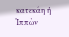κατεκάη ἡ Ἱππὼν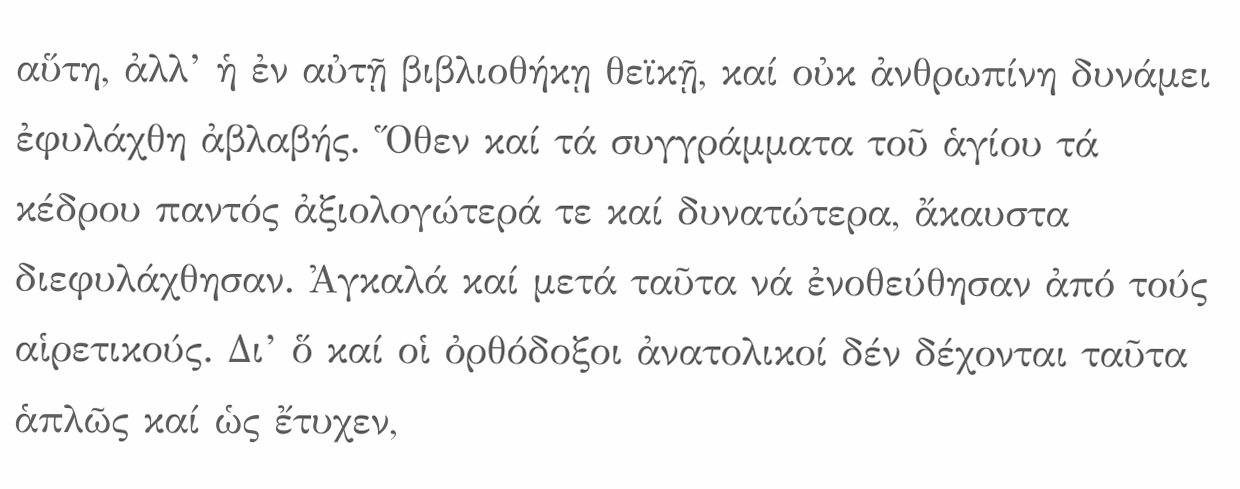αὕτη, ἀλλ’ ἡ ἐν αὐτῇ βιβλιοθήκῃ θεϊκῇ, καί οὐκ ἀνθρωπίνη δυνάμει ἐφυλάχθη ἀβλαβής. Ὅθεν καί τά συγγράμματα τοῦ ἁγίου τά κέδρου παντός ἀξιολογώτερά τε καί δυνατώτερα, ἄκαυστα διεφυλάχθησαν. Ἀγκαλά καί μετά ταῦτα νά ἐνοθεύθησαν ἀπό τούς αἱρετικούς. Δι’ ὅ καί οἱ ὀρθόδοξοι ἀνατολικοί δέν δέχονται ταῦτα ἁπλῶς καί ὡς ἔτυχεν,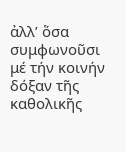ἀλλ’ ὅσα συμφωνοῦσι μέ τήν κοινήν δόξαν τῆς καθολικῆς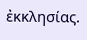ἐκκλησίας.